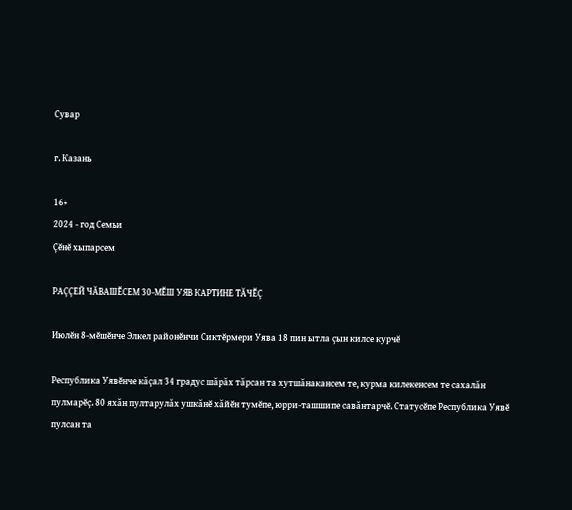Сувар

г. Казань

16+
2024 - год Семьи
Çӗнӗ хыпарсем

РАÇÇЕЙ ЧĂВАШӖСЕМ 30-МӖШ УЯВ КАРТИНЕ ТĂЧӖÇ

Июлӗн 8-мӗшӗнче Элкел районӗнчи Сиктӗрмери Уява 18 пин ытла çын килсе курчӗ

Республика Уявӗнче кăçал 34 градус шăрăх тăрсан та хутшăнакансем те, курма килекенсем те сахалăн пулмарӗç. 80 яхăн пултарулăх ушкăнӗ хăйӗн тумӗпе, юрри-ташшипе савăнтарчӗ. Статусӗпе Республика Уявӗ пулсан та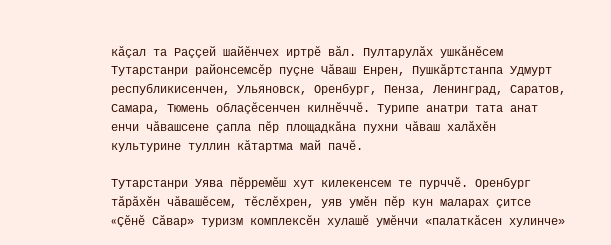кăçал та Раççей шайӗнчех иртрӗ вăл. Пултарулăх ушкăнӗсем Тутарстанри районсемсӗр пуçне Чăваш Енрен, Пушкăртстанпа Удмурт республикисенчен, Ульяновск, Оренбург, Пенза, Ленинград, Саратов, Самара, Тюмень облаçӗсенчен килнӗччӗ. Турипе анатри тата анат енчи чăвашсене çапла пӗр площадкăна пухни чăваш халăхӗн культурине туллин кăтартма май пачӗ.

Тутарстанри Уява пӗрремӗш хут килекенсем те пурччӗ. Оренбург тăрăхӗн чăвашӗсем, тӗслӗхрен, уяв умӗн пӗр кун маларах çитсе «Çӗнӗ Сăвар» туризм комплексӗн хулашӗ умӗнчи «палаткăсен хулинче»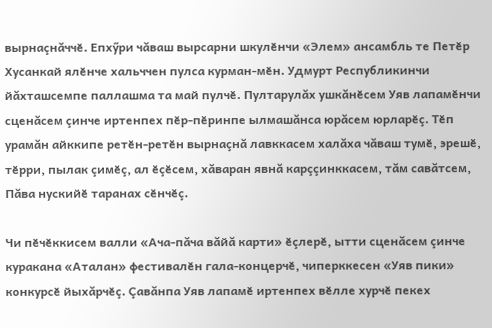вырнаçнăччӗ. Епхӳри чăваш вырсарни шкулӗнчи «Элем» ансамбль те Петӗр Хусанкай ялӗнче хальччен пулса курман-мӗн. Удмурт Республикинчи йăхташсемпе паллашма та май пулчӗ. Пултарулăх ушкăнӗсем Уяв лапамӗнчи сценăсем çинче иртенпех пӗр-пӗринпе ылмашăнса юрăсем юрларӗç. Тӗп урамăн айккипе ретӗн-ретӗн вырнаçнă лавккасем халăха чăваш тумӗ, эрешӗ, тӗрри, пылак çимӗç, ал ӗçӗсем, хăваран явнă карççинккасем, тăм савăтсем, Пăва нускийӗ таранах сӗнчӗç.

Чи пӗчӗккисем валли «Ача-пăча вăйă карти» ӗçлерӗ, ытти сценăсем çинче куракана «Аталан» фестивалӗн гала-концерчӗ, чиперккесен «Уяв пики» конкурсӗ йыхăрчӗç. Çавăнпа Уяв лапамӗ иртенпех вӗлле хурчӗ пекех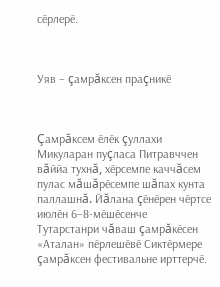сӗрлерӗ.



Уяв – çамрăксен праçникӗ



Çамрăксем ӗлӗк çуллахи Микуларан пуçласа Питравччен вăййа тухнă, хӗрсемпе каччăсем пулас мăшăрӗсемпе шăпах кунта паллашнă. Йăлана çӗнӗрен чӗртсе июлӗн 6–8-мӗшӗсенче Тутарстанри чăваш çамрăкӗсен «Аталан» пӗрлешӗвӗ Сиктӗрмере çамрăксен фестивальне ирттерчӗ.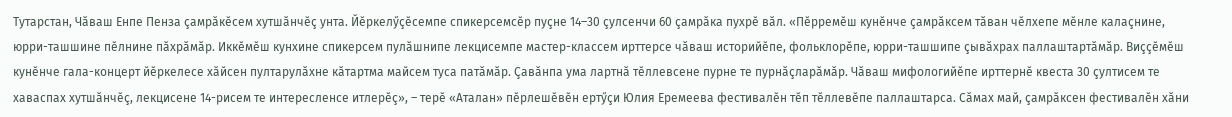Тутарстан, Чăваш Енпе Пенза çамрăкӗсем хутшăнчӗç унта. Йӗркелӳçӗсемпе спикерсемсӗр пуçне 14–30 çулсенчи 60 çамрăка пухрӗ вăл. «Пӗрремӗш кунӗнче çамрăксем тăван чӗлхепе мӗнле калаçнине, юрри-ташшине пӗлнине пăхрăмăр. Иккӗмӗш кунхине спикерсем пулăшнипе лекцисемпе мастер-классем ирттерсе чăваш историйӗпе, фольклорӗпе, юрри-ташшипе çывăхрах паллаштартăмăр. Виççӗмӗш кунӗнче гала-концерт йӗркелесе хăйсен пултарулăхне кăтартма майсем туса патăмăр. Çавăнпа ума лартнă тӗллевсене пурне те пурнăçларăмăр. Чăваш мифологийӗпе ирттернӗ квеста 30 çултисем те хаваспах хутшăнчӗç, лекцисене 14-рисем те интересленсе итлерӗç», – терӗ «Аталан» пӗрлешӗвӗн ертӳçи Юлия Еремеева фестивалӗн тӗп тӗллевӗпе паллаштарса. Сăмах май, çамрăксен фестивалӗн хăни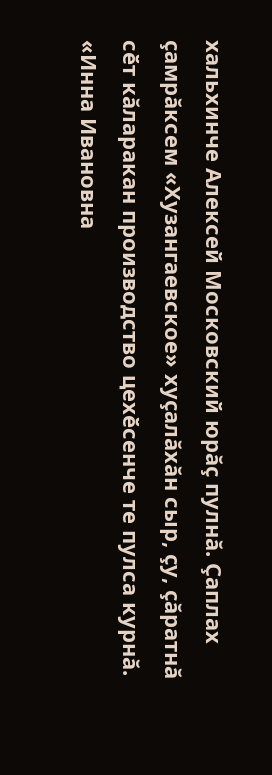хальхинче Алексей Московский юрăç пулнă. Çаплах çамрăксем «Хузангаевское» хуçалăхăн сыр, çу, çăратнă сӗт кăларакан производство цехӗсенче те пулса курнă. «Инна Ивановна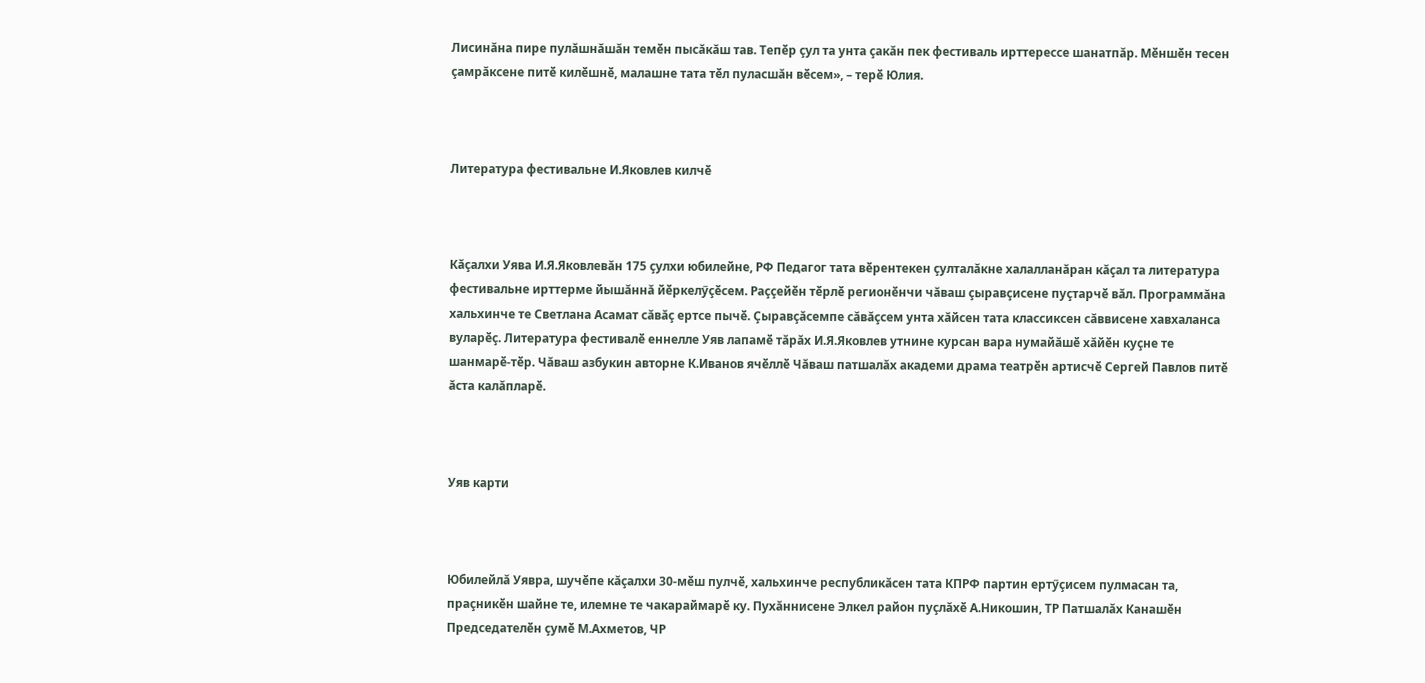Лисинăна пире пулăшнăшăн темӗн пысăкăш тав. Тепӗр çул та унта çакăн пек фестиваль ирттерессе шанатпăр. Мӗншӗн тесен çамрăксене питӗ килӗшнӗ, малашне тата тӗл пуласшăн вӗсем», – терӗ Юлия.



Литература фестивальне И.Яковлев килчӗ



Кăçалхи Уява И.Я.Яковлевăн 175 çулхи юбилейне, РФ Педагог тата вӗрентекен çулталăкне халалланăран кăçал та литература фестивальне ирттерме йышăннă йӗркелӳçӗсем. Раççейӗн тӗрлӗ регионӗнчи чăваш çыравçисене пуçтарчӗ вăл. Программăна хальхинче те Светлана Асамат сăвăç ертсе пычӗ. Çыравçăсемпе сăвăçсем унта хăйсен тата классиксен сăввисене хавхаланса вуларӗç. Литература фестивалӗ еннелле Уяв лапамӗ тăрăх И.Я.Яковлев утнине курсан вара нумайăшӗ хăйӗн куçне те шанмарӗ-тӗр. Чăваш азбукин авторне К.Иванов ячӗллӗ Чăваш патшалăх академи драма театрӗн артисчӗ Сергей Павлов питӗ ăста калăпларӗ.



Уяв карти



Юбилейлă Уявра, шучӗпе кăçалхи 30-мӗш пулчӗ, хальхинче республикăсен тата КПРФ партин ертӳçисем пулмасан та, праçникӗн шайне те, илемне те чакараймарӗ ку. Пухăннисене Элкел район пуçлăхӗ А.Никошин, ТР Патшалăх Канашӗн Председателӗн çумӗ М.Ахметов, ЧР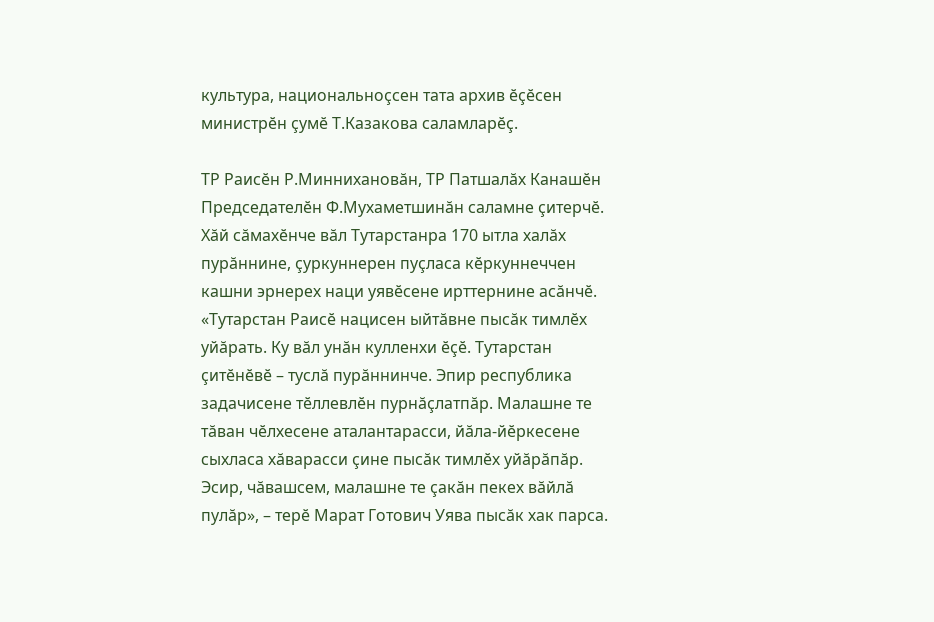культура, национальноçсен тата архив ӗçӗсен министрӗн çумӗ Т.Казакова саламларӗç.

ТР Раисӗн Р.Миннихановăн, ТР Патшалăх Канашӗн Председателӗн Ф.Мухаметшинăн саламне çитерчӗ. Хăй сăмахӗнче вăл Тутарстанра 170 ытла халăх пурăннине, çуркуннерен пуçласа кӗркуннеччен кашни эрнерех наци уявӗсене ирттернине асăнчӗ. «Тутарстан Раисӗ нацисен ыйтăвне пысăк тимлӗх уйăрать. Ку вăл унăн кулленхи ӗçӗ. Тутарстан çитӗнӗвӗ – туслă пурăннинче. Эпир республика задачисене тӗллевлӗн пурнăçлатпăр. Малашне те тăван чӗлхесене аталантарасси, йăла-йӗркесене сыхласа хăварасси çине пысăк тимлӗх уйăрăпăр. Эсир, чăвашсем, малашне те çакăн пекех вăйлă пулăр», – терӗ Марат Готович Уява пысăк хак парса.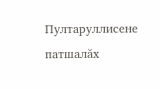Пултаруллисене патшалăх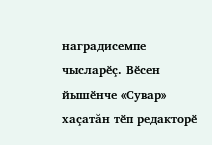наградисемпе чысларӗç. Вӗсен йышӗнче «Сувар» хаçатăн тӗп редакторӗ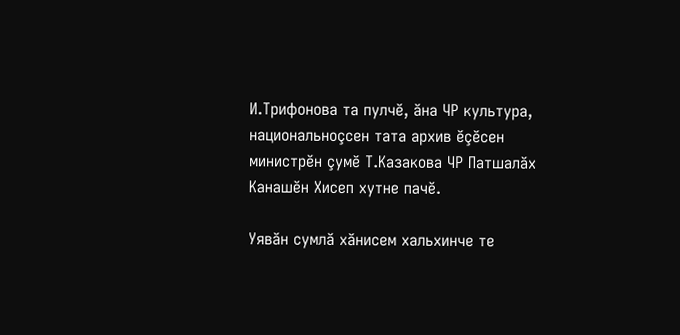И.Трифонова та пулчӗ, ăна ЧР культура, национальноçсен тата архив ӗçӗсен министрӗн çумӗ Т.Казакова ЧР Патшалăх Канашӗн Хисеп хутне пачӗ.

Уявăн сумлă хăнисем хальхинче те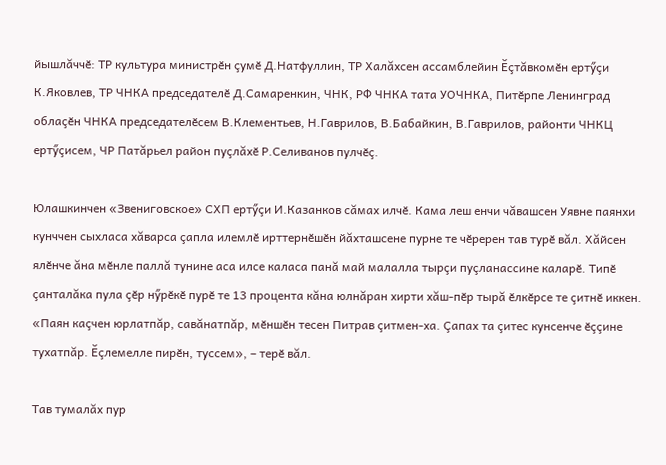йышлăччӗ: ТР культура министрӗн çумӗ Д.Натфуллин, ТР Халăхсен ассамблейин Ӗçтăвкомӗн ертӳçи К.Яковлев, ТР ЧНКА председателӗ Д.Самаренкин, ЧНК, РФ ЧНКА тата УОЧНКА, Питӗрпе Ленинград облаçӗн ЧНКА председателӗсем В.Клементьев, Н.Гаврилов, В.Бабайкин, В.Гаврилов, районти ЧНКЦ ертӳçисем, ЧР Патăрьел район пуçлăхӗ Р.Селиванов пулчӗç.

Юлашкинчен «Звениговское» СХП ертӳçи И.Казанков сăмах илчӗ. Кама леш енчи чăвашсен Уявне паянхи кунччен сыхласа хăварса çапла илемлӗ ирттернӗшӗн йăхташсене пурне те чӗререн тав турӗ вăл. Хăйсен ялӗнче ăна мӗнле паллă тунине аса илсе каласа панă май малалла тырçи пуçланассине каларӗ. Типӗ çанталăка пула çӗр нӳрӗкӗ пурӗ те 13 процента кăна юлнăран хирти хăш-пӗр тырă ӗлкӗрсе те çитнӗ иккен. «Паян каçчен юрлатпăр, савăнатпăр, мӗншӗн тесен Питрав çитмен-ха. Çапах та çитес кунсенче ӗççине тухатпăр. Ӗçлемелле пирӗн, туссем», – терӗ вăл.

Тав тумалăх пур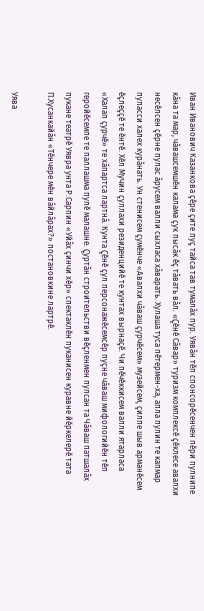Иван Иванович Казанкова çӗре çите пуç тайса тав тумалăх пур. Уявăн тӗп спонсорӗсенчен пӗри пулнипе кăна та мар, чăвашсемшӗн калама çук пысăк ӗç тăвать вăл. «Çӗнӗ Сăвар» туризм комплексӗ çӗклесе авалхи несӗлсен çӗрне пулас ăрусем валли сыхласа хăварать. Хулаша туса пӗтермен-ха, апла пулин те капмар пуласси халех курăнать. Ун стенисем çумӗнче «Авалхи чăваш çурчӗсем» музейсем, çилпе шыв арманӗсем ӗçлеççӗ те ӗнтӗ. Хӗл Мучин çуллахи резиденцийӗ те кунтах вырнаçӗ. Чи пӗчӗккисем валли ятарласа «Халап çурчӗ» те хăпартса лартнă. Кунта Çӗнӗ çул персонажӗсемсӗр пуçне чăваш мифологийӗн тӗп геройӗсемпе те паллашма пулӗ малашне. Çуртăн строительстви вӗçленмен пулсан та Чăваш патшалăх пукане театрӗ Уявра унта Р.Сарпин «Уйăх çинчи хӗр» спектаклӗн пуканисен куравне йӗркелерӗ тата П.Хусанкайăн «Тӗнчере мӗн вăйлăрах?» постановкине лартрӗ.

Уява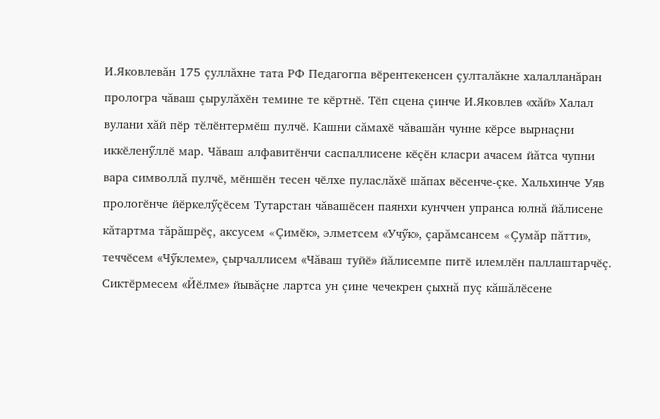И.Яковлевăн 175 çуллăхне тата РФ Педагогпа вӗрентекенсен çулталăкне халалланăран прологра чăваш çырулăхӗн темине те кӗртнӗ. Тӗп сцена çинче И.Яковлев «хăй» Халал вулани хăй пӗр тӗлӗнтермӗш пулчӗ. Кашни сăмахӗ чăвашăн чунне кӗрсе вырнаçни иккӗленӳллӗ мар. Чăваш алфавитӗнчи саспаллисене кӗçӗн класри ачасем йăтса чупни вара символлă пулчӗ, мӗншӗн тесен чӗлхе пуласлăхӗ шăпах вӗсенче-çке. Хальхинче Уяв прологӗнче йӗркелӳçӗсем Тутарстан чăвашӗсен паянхи кунччен упранса юлнă йăлисене кăтартма тăрăшрӗç, аксусем «Çимӗк», элметсем «Учӳк», çарăмсансем «Çумăр пăтти», теччӗсем «Чӳклеме», çырчаллисем «Чăваш туйӗ» йăлисемпе питӗ илемлӗн паллаштарчӗç. Сиктӗрмесем «Йӗлме» йывăçне лартса ун çине чечекрен çыхнă пуç кăшăлӗсене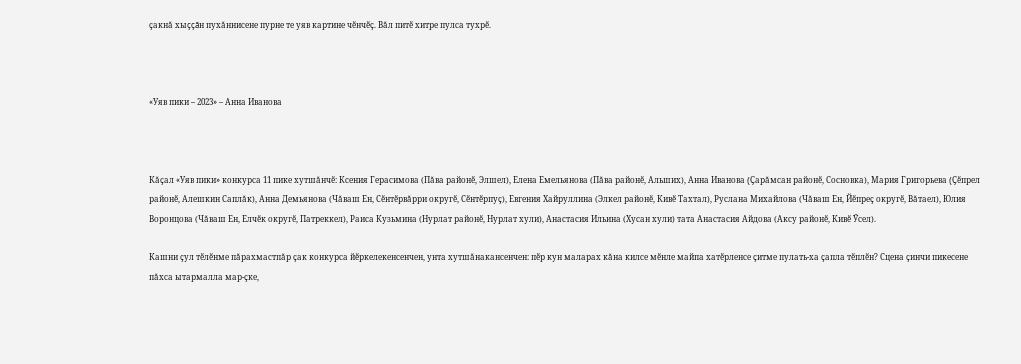çакнă хыççăн пухăннисене пурне те уяв картине чӗнчӗç. Вăл питӗ хитре пулса тухрӗ.



«Уяв пики – 2023» – Анна Иванова



Кăçал «Уяв пики» конкурса 11 пике хутшăнчӗ: Ксения Герасимова (Пăва районӗ, Элшел), Елена Емельянова (Пăва районӗ, Альших), Анна Иванова (Çарăмсан районӗ, Сосновка), Мария Григорьева (Çӗпрел районӗ, Алешкин Саплăк), Анна Демьянова (Чăваш Ен, Сӗнтӗрвăрри округӗ, Сӗнтӗрпуç), Евгения Хайруллина (Элкел районӗ, Кивӗ Тахтал), Руслана Михайлова (Чăваш Ен, Йӗпреç округӗ, Вăтаел), Юлия Воронцова (Чăваш Ен, Елчӗк округӗ, Патреккел), Раиса Кузьмина (Нурлат районӗ, Нурлат хули), Анастасия Ильина (Хусан хули) тата Анастасия Айдова (Аксу районӗ, Кивӗ Ӳсел).

Кашни çул тӗлӗнме пăрахмастпăр çак конкурса йӗркелекенсенчен, унта хутшăнакансенчен: пӗр кун маларах кăна килсе мӗнле майпа хатӗрленсе çитме пулать-ха çапла тӗплӗн? Сцена çинчи пикесене пăхса ытармалла мар-çке,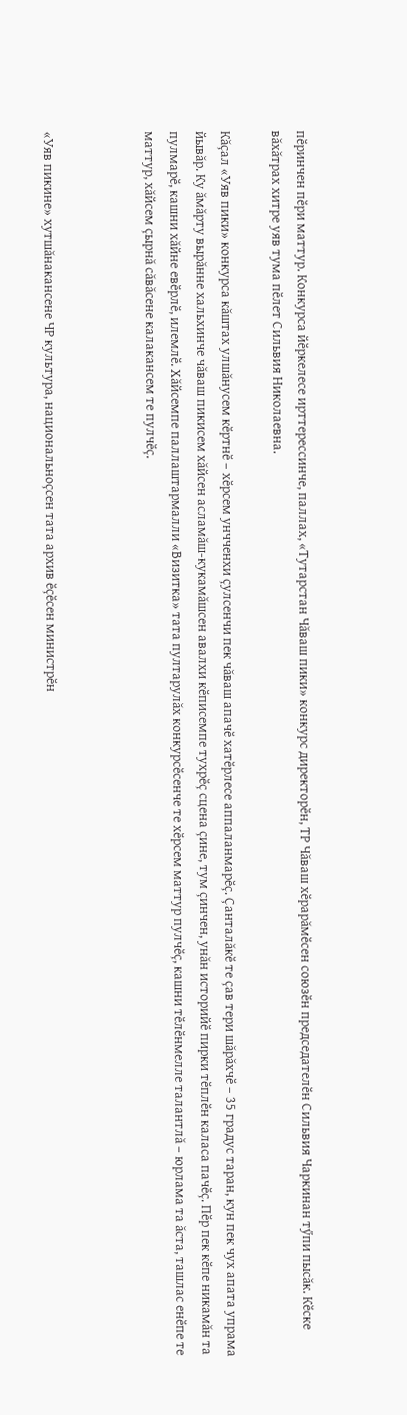пӗринчен пӗри маттур. Конкурса йӗркелесе ирттерессинче, паллах, «Тутарстан Чăваш пики» конкурс директорӗн, ТР Чăваш хӗрарăмӗсен союзӗн председателӗн Сильвия Чаркинан тӳпи пысăк. Кӗске вăхăтрах хитре уяв тума пӗлет Сильвия Николаевна.

Кăçал «Уяв пики» конкурса кăштах улшăнусем кӗртнӗ – хӗрсем унчченхи çулсенчи пек чăваш апачӗ хатӗрлесе аппаланмарӗç. Çанталăкӗ те çав тери шăрăхчӗ – 35 градус таран, кун пек чух апата упрама йывăр. Ку ăмăрту вырăнне хальхинче чăваш пикисем хăйсен асламăш-кукамăшсен авалхи кӗписемпе тухрӗç сцена çине, тум çинчен, унăн историйӗ пирки тӗплӗн каласа пачӗç. Пӗр пек кӗпе никамăн та пулмарӗ, кашни хăйне евӗрлӗ, илемлӗ. Хăйсемпе паллаштармалли «Визитка» тата пултарулăх конкурсӗсенче те хӗрсем маттур пулчӗç, кашни тӗлӗнмелле талантлă – юрлама та ăста, ташлас енӗпе те маттур, хăйсем çырнă сăвăсене калакансем те пулчӗç.



«Уяв пикине» хутшăнакансене ЧР культура, национальноçсен тата архив ӗçӗсен министрӗн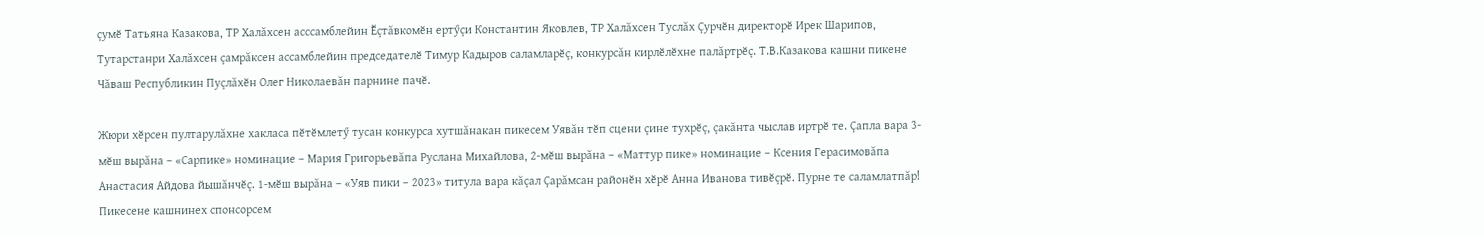çумӗ Татьяна Казакова, ТР Халăхсен асссамблейин Ӗçтăвкомӗн ертӳçи Константин Яковлев, ТР Халăхсен Туслăх Çурчӗн директорӗ Ирек Шарипов, Тутарстанри Халăхсен çамрăксен ассамблейин председателӗ Тимур Кадыров саламларӗç, конкурсăн кирлӗлӗхне палăртрӗç. Т.В.Казакова кашни пикене Чăваш Республикин Пуçлăхӗн Олег Николаевăн парнине пачӗ.

Жюри хӗрсен пултарулăхне хакласа пӗтӗмлетӳ тусан конкурса хутшăнакан пикесем Уявăн тӗп сцени çине тухрӗç, çакăнта чыслав иртрӗ те. Çапла вара 3-мӗш вырăна – «Сарпике» номинацие – Мария Григорьевăпа Руслана Михайлова, 2-мӗш вырăна – «Маттур пике» номинацие – Ксения Герасимовăпа Анастасия Айдова йышăнчӗç. 1-мӗш вырăна – «Уяв пики – 2023» титула вара кăçал Çарăмсан районӗн хӗрӗ Анна Иванова тивӗçрӗ. Пурне те саламлатпăр! Пикесене кашнинех спонсорсем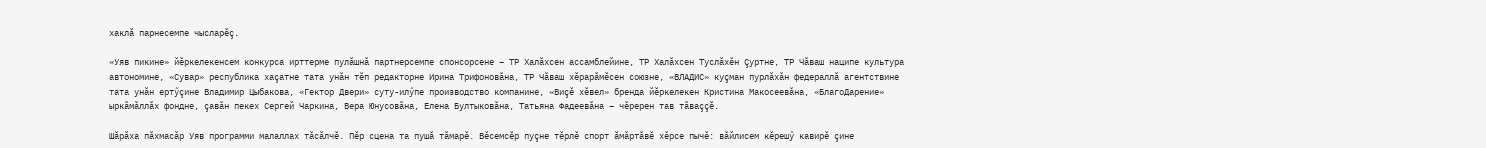хаклă парнесемпе чысларӗç.

«Уяв пикине» йӗркелекенсем конкурса ирттерме пулăшнă партнерсемпе спонсорсене – ТР Халăхсен ассамблейине, ТР Халăхсен Туслăхӗн Çуртне, ТР Чăваш наципе культура автономине, «Сувар» республика хаçатне тата унăн тӗп редакторне Ирина Трифоновăна, ТР Чăваш хӗрарăмӗсен союзне, «ВЛАДИС» куçман пурлăхăн федераллă агентствине тата унăн ертӳçине Владимир Цыбакова, «Гектор Двери» суту-илӳпе производство компанине, «Виçӗ хӗвел» бренда йӗркелекен Кристина Макосеевăна, «БлагоДарение» ыркăмăллăх фондне, çавăн пекех Сергей Чаркина, Вера Юнусовăна, Елена Бултыковăна, Татьяна Фадеевăна – чӗререн тав тăваççӗ.

Шăрăха пăхмасăр Уяв программи малаллах тăсăлчӗ. Пӗр сцена та пушă тăмарӗ. Вӗсемсӗр пуçне тӗрлӗ спорт ăмăртăвӗ хӗрсе пычӗ: вăйлисем кӗрешӳ кавирӗ çине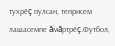тухрӗç пулсан, теприсем лашасемпе ăмăртрӗç.Футбол,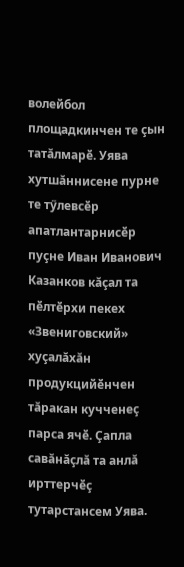волейбол площадкинчен те çын татăлмарӗ. Уява хутшăннисене пурне те тӳлевсӗр апатлантарнисӗр пуçне Иван Иванович Казанков кăçал та пӗлтӗрхи пекех «Звениговский» хуçалăхăн продукцийӗнчен тăракан кучченеç парса ячӗ. Çапла савăнăçлă та анлă ирттерчӗç тутарстансем Уява.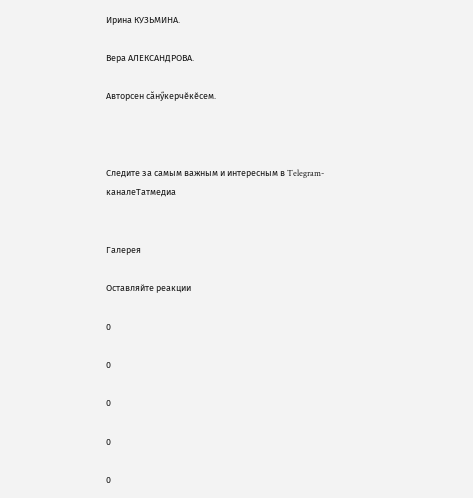Ирина КУЗЬМИНА.

Вера АЛЕКСАНДРОВА.

Авторсен сăнӳкерчӗкӗсем.



Следите за самым важным и интересным в Telegram-каналеТатмедиа


Галерея

Оставляйте реакции

0

0

0

0

0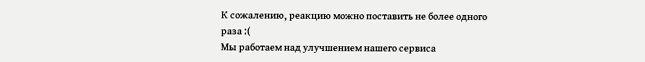К сожалению, реакцию можно поставить не более одного раза :(
Мы работаем над улучшением нашего сервиса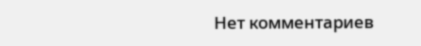Нет комментариев